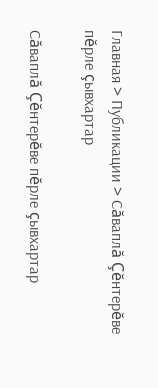Главная > Публикации > Сăваплă Çĕнтерĕве пĕрле çывхартар

Сăваплă Çĕнтерĕве пĕрле çывхартар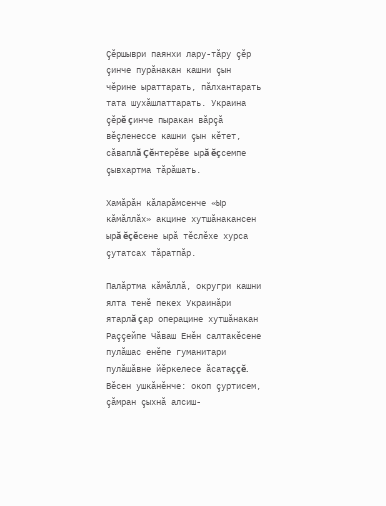Çĕршыври паянхи лару-тăру çĕр çинче пурăнакан кашни çын чĕрине ыраттарать, пăлхантарать тата шухăшлаттарать. Украина çĕрĕ çинче пыракан вăрçă вĕçленессе кашни çын кĕтет, сăваплă Çĕнтерĕве ырă ĕçсемпе çывхартма тăрăшать.

Хамăрăн кăларăмсенче «Ыр кăмăллăх» акцине хутшăнакансен ырă ĕçĕсене ырă тĕслĕхе хурса çутатсах тăратпăр.

Палăртма кăмăллă, округри кашни ялта тенĕ пекех Украинăри ятарлă çар операцине хутшăнакан Раççейпе Чăваш Енĕн салтакĕсене пулăшас енĕпе гуманитари пулăшăвне йĕркелесе ăсатаççĕ. Вĕсен ушкăнĕнче: окоп çуртисем, çăмран çыхнă алсиш-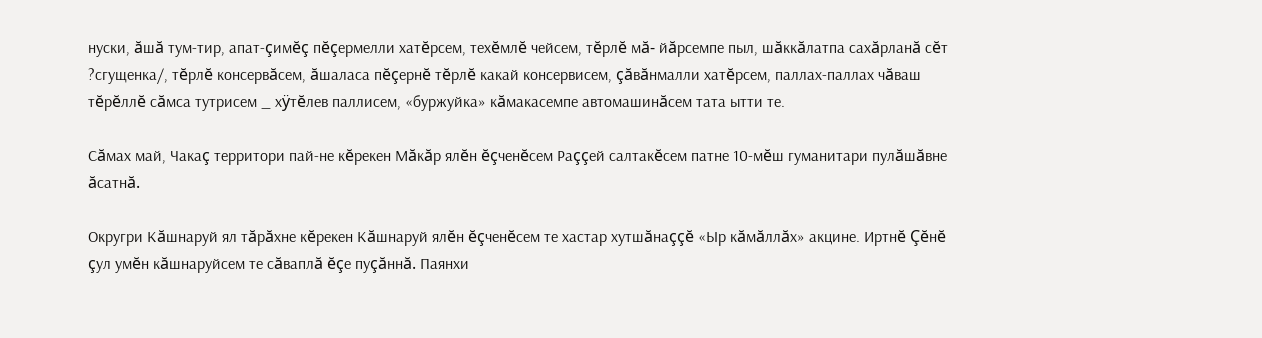нуски, ăшă тум-тир, апат-çимĕç пĕçермелли хатĕрсем, техĕмлĕ чейсем, тĕрлĕ мă- йăрсемпе пыл, шăккăлатпа сахăрланă сĕт ?сгущенка/, тĕрлĕ консервăсем, ăшаласа пĕçернĕ тĕрлĕ какай консервисем, çăвăнмалли хатĕрсем, паллах-паллах чăваш тĕрĕллĕ сăмса тутрисем _ хÿтĕлев паллисем, «буржуйка» кăмакасемпе автомашинăсем тата ытти те.

Сăмах май, Чакаç территори пай-не кĕрекен Мăкăр ялĕн ĕçченĕсем Раççей салтакĕсем патне 10-мĕш гуманитари пулăшăвне ăсатнă.

Округри Кăшнаруй ял тăрăхне кĕрекен Кăшнаруй ялĕн ĕçченĕсем те хастар хутшăнаççĕ «Ыр кăмăллăх» акцине. Иртнĕ Çĕнĕ çул умĕн кăшнаруйсем те сăваплă ĕçе пуçăннă. Паянхи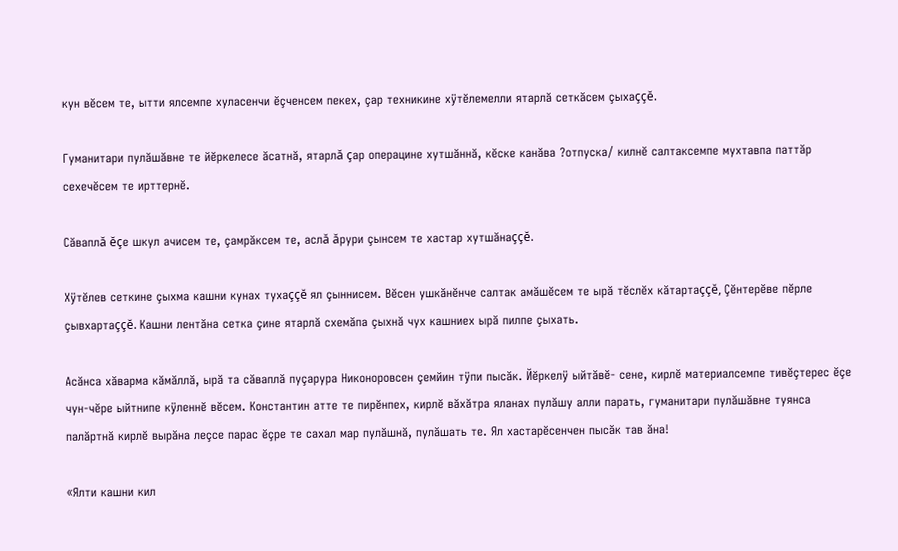кун вĕсем те, ытти ялсемпе хуласенчи ĕçченсем пекех, çар техникине хÿтĕлемелли ятарлă сеткăсем çыхаççĕ.

Гуманитари пулăшăвне те йĕркелесе ăсатнă, ятарлă çар операцине хутшăннă, кĕске канăва ?отпуска/ килнĕ салтаксемпе мухтавпа паттăр сехечĕсем те ирттернĕ.

Сăваплă ĕçе шкул ачисем те, çамрăксем те, аслă ăрури çынсем те хастар хутшăнаççĕ.

Хÿтĕлев сеткине çыхма кашни кунах тухаççĕ ял çыннисем. Вĕсен ушкăнĕнче салтак амăшĕсем те ырă тĕслĕх кăтартаççĕ, Çĕнтерĕве пĕрле çывхартаççĕ. Кашни лентăна сетка çине ятарлă схемăпа çыхнă чух кашниех ырă пилпе çыхать.

Асăнса хăварма кăмăллă, ырă та сăваплă пуçарура Никоноровсен çемйин тÿпи пысăк. Йĕркелÿ ыйтăвĕ- сене, кирлĕ материалсемпе тивĕçтерес ĕçе чун-чĕре ыйтнипе кÿленнĕ вĕсем. Константин атте те пирĕнпех, кирлĕ вăхăтра яланах пулăшу алли парать, гуманитари пулăшăвне туянса палăртнă кирлĕ вырăна леçсе парас ĕçре те сахал мар пулăшнă, пулăшать те. Ял хастарĕсенчен пысăк тав ăна!

«Ялти кашни кил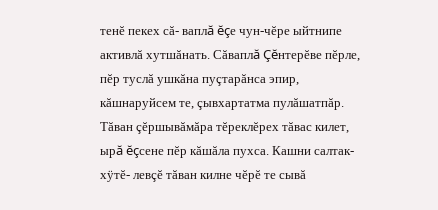тенĕ пекех сă- ваплă ĕçе чун-чĕре ыйтнипе активлă хутшăнать. Сăваплă Çĕнтерĕве пĕрле, пĕр туслă ушкăна пуçтарăнса эпир, кăшнаруйсем те, çывхартатма пулăшатпăр. Тăван çĕршывăмăра тĕреклĕрех тăвас килет, ырă ĕçсене пĕр кăшăла пухса. Кашни салтак-хÿтĕ- левçĕ тăван килне чĕрĕ те сывă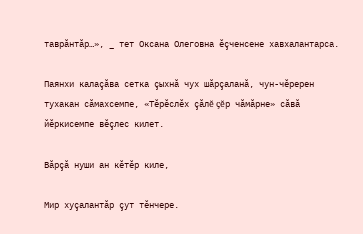таврăнтăр…», _ тет Оксана Олеговна ĕçченсене хавхалантарса.

Паянхи калаçăва сетка çыхнă чух шăрçаланă, чун-чĕререн тухакан сăмахсемпе, «Тĕрĕслĕх çăлĕ çĕр чăмăрне» сăвă йĕркисемпе вĕçлес килет.

Вăрçă нуши ан кĕтĕр киле,

Мир хуçалантăр çут тĕнчере.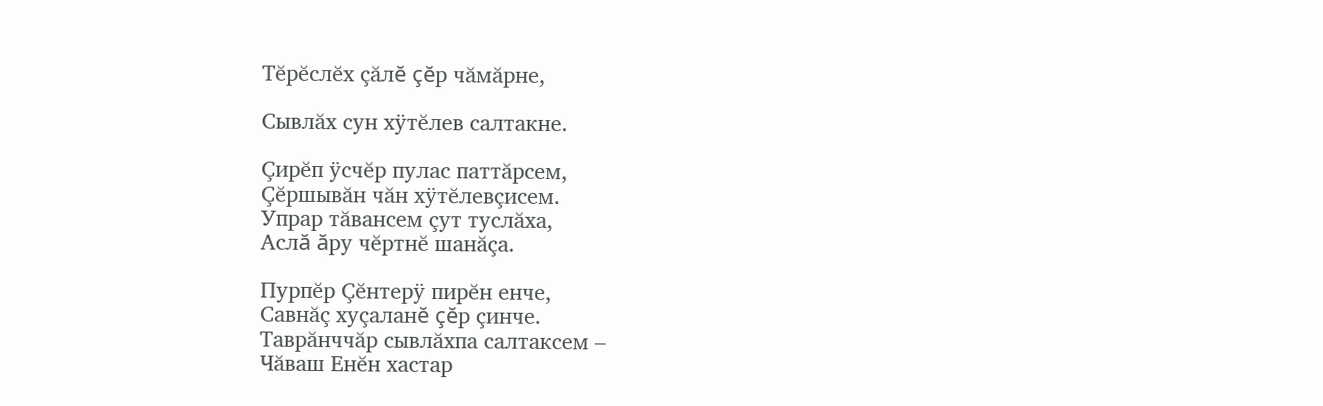Тĕрĕслĕх çăлĕ çĕр чăмăрне,

Сывлăх сун хÿтĕлев салтакне.

Çирĕп ÿсчĕр пулас паттăрсем,
Çĕршывăн чăн хÿтĕлевçисем.
Упрар тăвансем çут туслăха,
Аслă ăру чĕртнĕ шанăçа.

Пурпĕр Çĕнтерÿ пирĕн енче,
Савнăç хуçаланĕ çĕр çинче.
Таврăнччăр сывлăхпа салтаксем –
Чăваш Енĕн хастар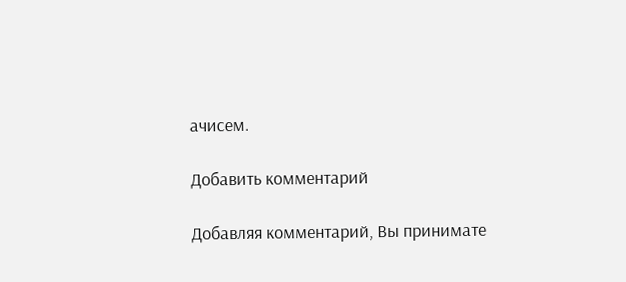ачисем.

Добавить комментарий

Добавляя комментарий, Вы принимате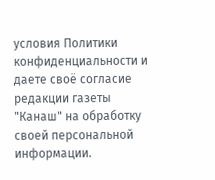условия Политики конфиденциальности и даете своё согласие редакции газеты "Канаш" на обработку своей персональной информации.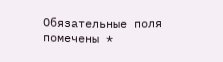Обязательные поля помечены *